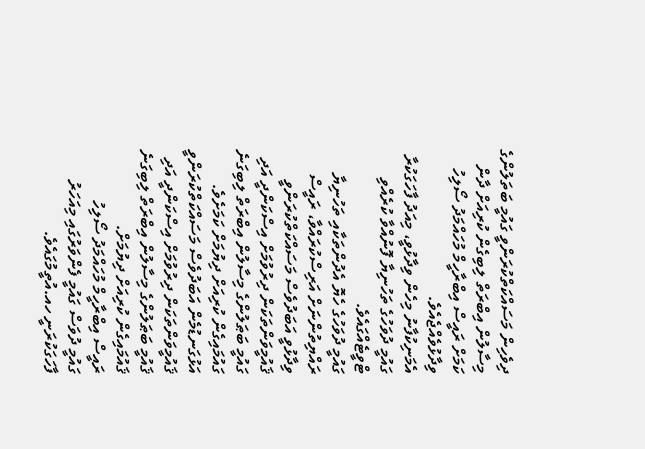ދިވެހިން މަސައްކަތްކުރަންވީ ގައުމީ ބަތަލުންގެ މިސާލުން އިބްރަތް ލިބިގެން ކުރިއަށް ދާން ކަމަށް ރައީސް އިބްރާހީމް މުހައްމަދު ސޯލިހު ވިދާޅުވެއްޖެއެވެ.
އެމަނިކުފާނު މިހެން ވިދާޅުވީ، މިއަދު ފާހަގަކުރާ ގައުމީ ދުވަހުގެ ތަހުނިޔާ ފޮނުއްވާ ކުރެއްވި ޓްވީޓެއްގައެވެ.
ގައުމީ ދުވަހުގެ ހެޔޮ އެދުންތަކާއި ތަހުނިޔާ ރައްޔިތުންނަށް އަރިސްކުރައްވާ، ރައީސް ވިދާޅުވީ އަބަދުވެސް މަސައްކަތްކުރަންވީ ޤައުމީވަންތަކަން ދިރުވުމަށް އިސްކަންދީ އަދި ގައުމީ ބަޠަލުންގެ މިސާލުން އިބްރަތް ލިބިގަނެ ގައުމައިގެން ކުރިއަށް ދިޔުމަށް ކަމަށެވެ.
އަޅުގަނޑުމެން އަބަދުވެސް މަސައްކަތްކުރަންވީ ޤައުމީވަންތަކަން ދިރުވުމަށް އިސްކަންދީ އަދި ޤައުމީ ބަޠަލުންގެ މިސާލުން އިބްރަތް ލިބިގަނެ ޤައުމައިގެން ކުރިއަށް ދިޔުމަށް.
ރައީސް އިބްރާހީމް މުހައްމަދު ސޯލިހު
ގައުމީ ދުވަސް ގައުމީ ފެންވަރުގައި މިއަހަރު ފާހަގަކުރަނީ ހއ.އުތީމުގައެވެ.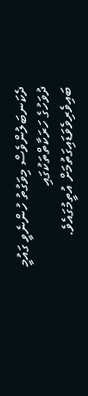ދެކަނބަލުންވެސް މިވަގުތު ހުންނެވީ ގައުމީ ދުވަހުގެ ހަރަކާތްތަކުގައި ބައިވެރިވެވަޑައިގަތުމަށް އުތީމުގައެވެ.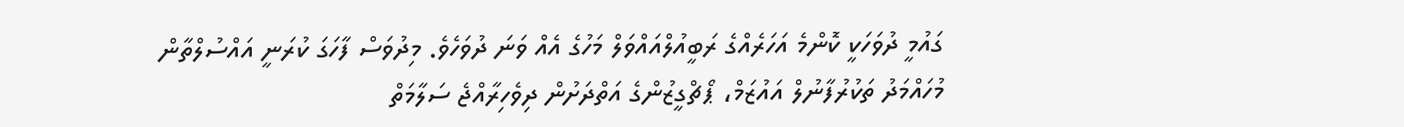ގައުމީ ދުވަހަކީ ކޮންމެ އަހަރެއްގެ ރަބީއުލްއައްވަލް މަހުގެ އެއް ވަނަ ދުވަހެވެ. މިދުވަސް ފާހަގަ ކުރަނީ އައްސުލްތާން މުހައްމަދު ތަކުރުފާނުލް އައުޒަމް، ޕޯޗްގީޒުންގެ އަތްދަށުން ދިވެހިރާއްޖެ ސަލާމަތް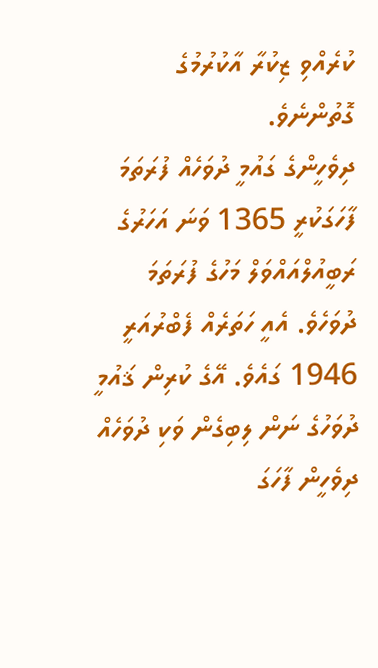ކުރެއްވި ޒިކުރާ އާކުރުމުގެ ގޮތުންނެވެ.
ދިވެހީންގެ ގައުމީ ދުވަހެއް ފުރަތަމަ ފާހަގަކުރީ 1365 ވަނަ އަހަރުގެ ރަބީއުލްއައްވަލް މަހުގެ ފުރަތަމަ ދުވަހެވެ. އެއީ ހަތަރެއް ފެބްރުއަރީ 1946 ގައެވެ. އޭގެ ކުރިން ޤައުމީ ދުވަހުގެ ނަން ލިބިގެން ވަކި ދުވަހެއް ދިވެހީން ފާހަގަ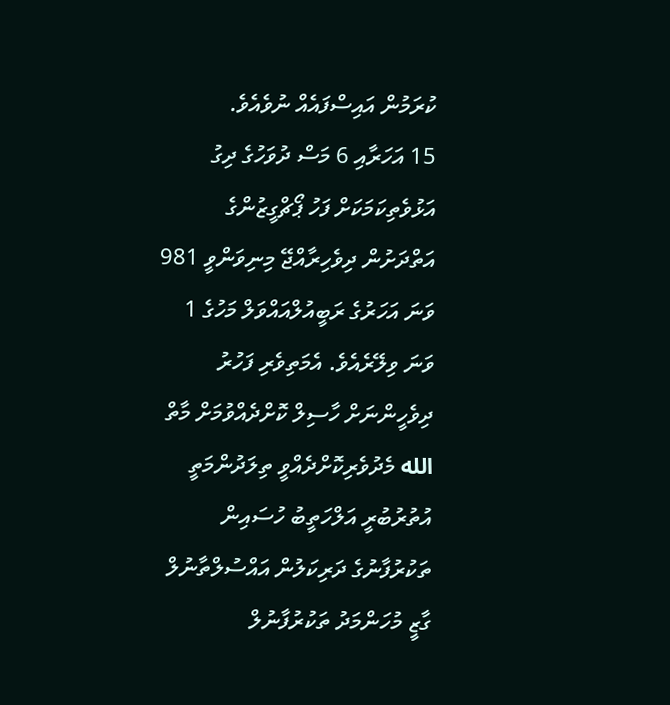ކުރަމުން އައިސްފައެއް ނުވެއެވެ.
15 އަހަރާއި 6 މަސް ދުވަހުގެ ދިގު އަޅުވެތިކަމަކަށް ފަހު ޕޯޗްގީޒުންގެ އަތްދަށުން ދިވެހިރާއްޖޭ މިނިވަންވީ 981 ވަނަ އަހަރުގެ ރަބީއުލްއައްވަލް މަހުގެ 1 ވަނަ ވިލޭރެއެވެ. އެމަތިވެރި ފަހުރު ދިވެހީންނަށް ހާސިލް ކޮށްދެއްވުމަށް މާތް الله މެދުވެރިކޮށްދެއްވީ ތިލަދުންމަތީ އުތުރުބުރީ އަލްހަތީބު ހުސައިން ތަކުރުފާނުގެ ދަރިކަލުން އައްސުލްތާނުލް ގާޒީ މުހަންމަދު ތަކުރުފާނުލް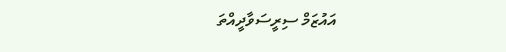އައުޒަމް ސިރީސަވާދީއްތަ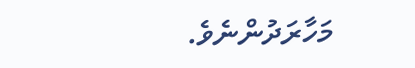މަހާރަދުންނެވެ.